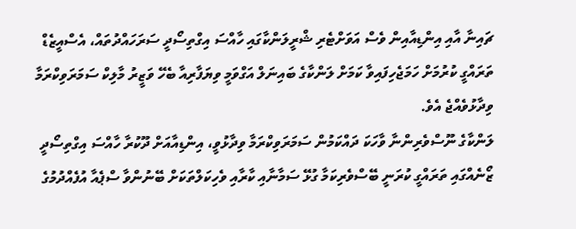ޗައިނާ އާއި އިންޑިއާއިން ވެސް އަވަށްޓެރި ޝްރީލަންކާގައި ހާއްސަ އިގްތިސޯދީ ސަރަހައްދުތައް، އެސްއީޒެޑް ތަރައްގީ ކުރުމަށް ހަމަޖެހިފައިވާ ކަމަށް ލަންކާގެ ބައިނަލް އަގްވަމީ ވިޔަފާރިއާ ބެހޭ ވަޒީރު މާލިކް ސަމަރަވިކްރަމާ ވިދާޅުވެއްޖެ އެވެ.
ލަންކާގެ ނޫސްވެރިންނާ ވާހަކަ ދައްކަމުން ސަމަރަވިކްރަމާ ވިދާޅުވީ، އިންޑިއާއަށް ދޫކުރާ ހާއްސަ އިގްތިސޯދީ ޒޯނެއްގައި ތަރައްގީ ކުރަނީ ބޭސްވެރިކަމާ ގުޅޭ ސަމާނާއި ކާރާއި ވެހިކަލްތަކަށް ބޭނުންވާ ސްޕެއާ އުފެއްދުމުގެ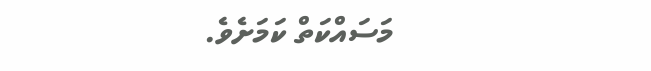މަސައްކަތް ކަމަށެވެ.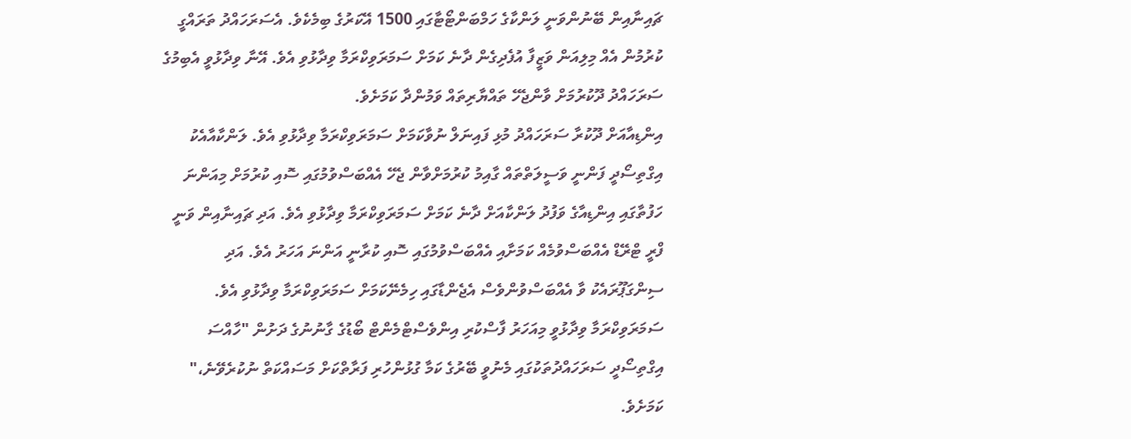ޗައިނާއިން ބޭނުންވަނީ ލަންކާގެ ހަމްބަންޓޯޓާގައި 1500 އޭކަރުގެ ބިމެކެވެ. އެސަރަހައްދު ތަރައްގީ ކުރުމުން އެއް މިލިއަން ވަޒީފާ އުފެދިގެން ދާނެ ކަމަށް ސަމަރަވިކްރަމާ ވިދާޅުވި އެވެ. އޭނާ ވިދާޅުވީ އެބިމުގެ ސަރަހައްދު ދޫކުރުމަށް ވާންޖެހޭ ތައްޔާރިތައް ވަމުންދާ ކަމަށެވެ.
އިންޑިއާއަށް ދޫކުރާ ސަރަހައްދު މުޅި ފައިނަލް ނުވާކަމަށް ސަމަރަވިކްރަމާ ވިދާޅުވި އެވެ. ލަންކާއާއެކު އިގްތިސޯދީ ފަންނީ ވަސީލަތްތައް ގާއިމު ކުރުމަށްވާން ޖެހޭ އެއްބަސްވުމުގައި ސޮއި ކުރުމަށް މިއަންނަ ހަފުތާގައި އިންޑިއާގެ ވަފުދު ލަންކާއަށް ދާނެ ކަމަށް ސަމަރަވިކްރަމާ ވިދާޅުވި އެވެ. އަދި ޗައިނާއިން ވަނީ ފްރީ ޓްރޭޑް އެއްބަސްވުމެއް ކަމަށާއި އެއްބަސްވުމުގައި ސޮއި ކުރާނީ އަންނަ އަހަރު އެވެ. އަދި ސިންގަޕޫރައެކު ވާ އެއްބަސްވުންވެސް އެޖެންޑާގައި ހިމެނޭކަމަށް ސަމަރަވިކްރަމާ ވިދާޅުވި އެވެ.
ސަމަރަވިކްރަމާ ވިދާޅުވީ މިއަހަރު ފާސްކުރި އިންވެސްޓްމެންޓް ބޯޑުގެ ގާނުނުގެ ދަށުން "ހާއްސަ އިގްތިސޯދީ ސަރަހައްދުތަކުގައި މެނުވީ ބޭރުގެ ކަމާ ގުޅުންހުރި ފަރާތްކަށް މަސައްކަތް ނުކުރެވޭނެ،" ކަމަށެވެ.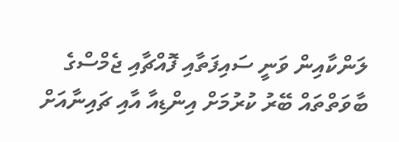ލަންކާއިން ވަނީ ސައިފަތާއި ފޮއްޗާއި ޖެމްސްގެ ބާވަތްތައް ބޭރު ކުރުމަށް އިންޑިއާ އާއި ޗައިނާއަށް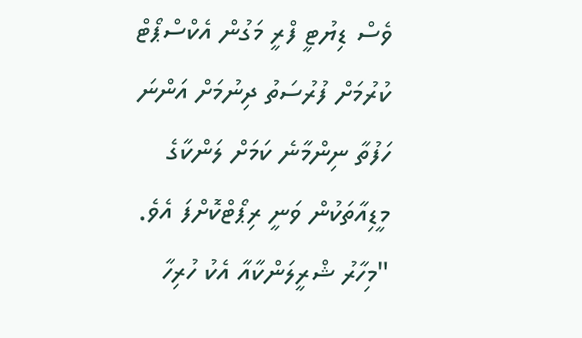ވެސް ޑިޔުޓީ ފްރީ މަގުން އެކްސްޕޯޓް ކުރުމަށް ފުރުސަތު ދިނުމަށް އަންނަ ހަފުތާ ނިންމާނެ ކަމަށް ލަންކާގެ މީޑިއާތަކުން ވަނީ ރިޕޯޓްކޮށްފަ އެވެ.
"މިހާރު ޝްރީލަންކާއާ އެކު ހުރިހާ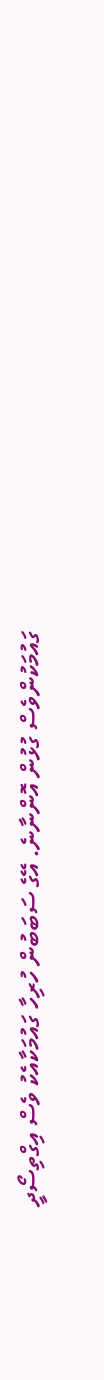ގައުމަކުންވެސް ގުޅުން އޮންނާނެ. އޭގެ ސަބަބުން ހުރިހާ ގައުމަކާއެކު ވެސް އިގްތިސޯދީ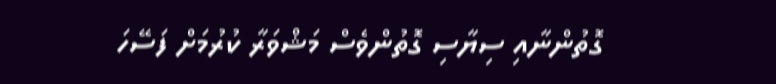ގޮތުންނާއި ސިޔާސި ގޮތުންވެސް މަޝްވަރާ ކުރުމަށް ފަސޭހަ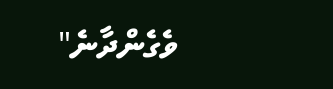ވެގެންދާނެ"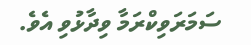ސަމަރަވިކްރަމާ ވިދާޅުވި އެވެ.